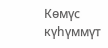Көмүс күһүммүт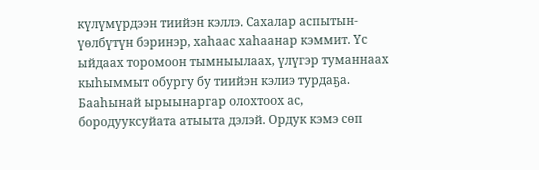күлүмүрдээн тиийэн кэллэ. Сахалар аспытын-үөлбүтүн бэринэр, хаһаас хаһаанар кэммит. Үс ыйдаах торомоон тымныылаах, үлүгэр туманнаах кыһыммыт обургу бу тиийэн кэлиэ турдаҕа.
Бааһынай ырыынаргар олохтоох ас, бородууксуйата атыыта дэлэй. Ордук кэмэ сөп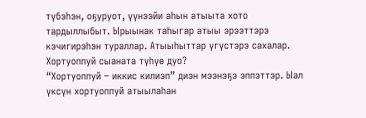түбэһэн, оҕуруот, үүнээйи аһын атыыта хото тардыллыбыт. Ырыынак таһыгар атыы эрээттэрэ кэчигирэһэн тураллар. Атыыһыттар үгүстэрэ сахалар.
Хортуоппуй сыаната түһүө дуо?
“Хортуоппуй – иккис килиэп” диэн мээнэҕэ эппэттэр. Ыал үксүн хортуоппуй атыылаһан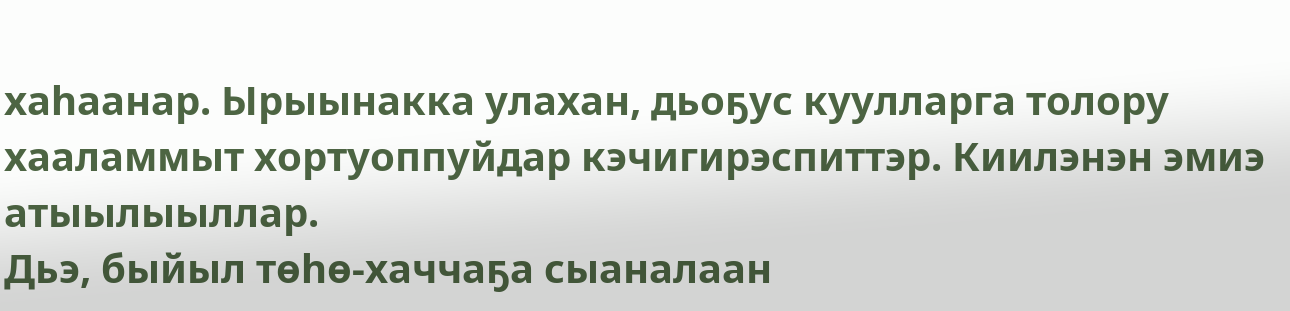хаһаанар. Ырыынакка улахан, дьоҕус куулларга толору хааламмыт хортуоппуйдар кэчигирэспиттэр. Киилэнэн эмиэ атыылыыллар.
Дьэ, быйыл төһө-хаччаҕа сыаналаан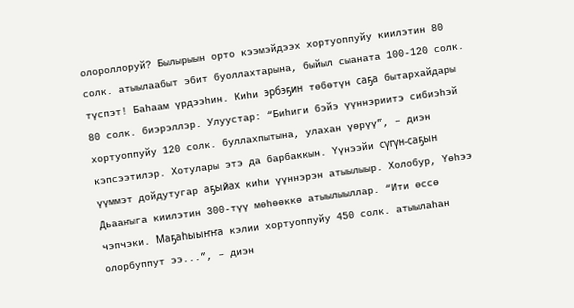олороллоруй? Былырыын орто кээмэйдээх хортуоппуйу киилэтин 80 солк. атыылаабыт эбит буоллахтарына, быйыл сыаната 100-120 солк. түспэт! Баһаам үрдээһин. Киһи эрбэҕин төбөтүн саҕа бытархайдары 80 солк. биэрэллэр. Улуустар: “Биһиги бэйэ үүннэриитэ сибиэһэй хортуоппуйу 120 солк. буллахпытына, улахан үөрүү”, – диэн кэпсээтилэр. Хотулары этэ да барбаккын. Үүнээйи сүгүн-саҕын үүммэт дойдутугар аҕыйах киһи үүннэрэн атыылыыр. Холобур, Үөһээ Дьааҥыга киилэтин 300-түү мөһөөккө атыылыыллар. “Ити өссө чэпчэки. Маҕаһыыҥҥа кэлии хортуоппуйу 450 солк. атыылаһан олорбуппут ээ...”, – диэн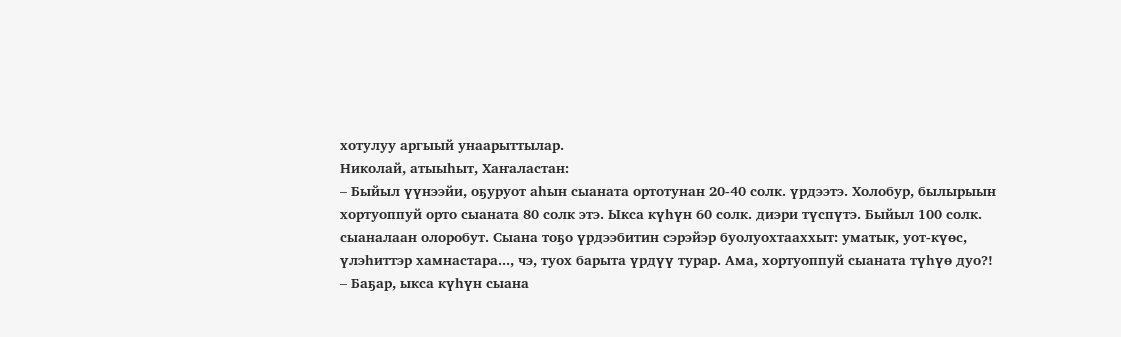хотулуу аргыый унаарыттылар.
Николай, атыыһыт, Хаҥаластан:
– Быйыл үүнээйи, оҕуруот аһын сыаната ортотунан 20-40 солк. үрдээтэ. Холобур, былырыын хортуоппуй орто сыаната 80 солк этэ. Ыкса күһүн 60 солк. диэри түспүтэ. Быйыл 100 солк. сыаналаан олоробут. Сыана тоҕо үрдээбитин сэрэйэр буолуохтааххыт: уматык, уот-күөс, үлэһиттэр хамнастара..., чэ, туох барыта үрдүү турар. Ама, хортуоппуй сыаната түһүө дуо?!
– Баҕар, ыкса күһүн сыана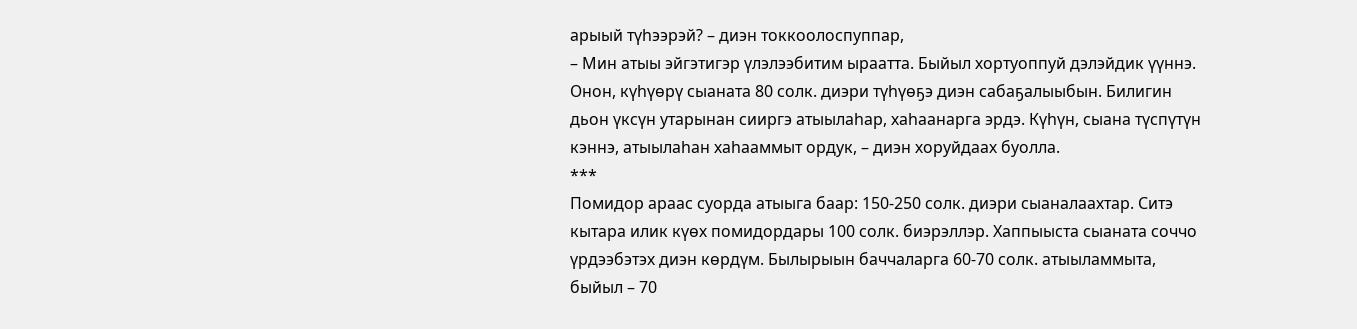арыый түһээрэй? – диэн токкоолоспуппар,
– Мин атыы эйгэтигэр үлэлээбитим ыраатта. Быйыл хортуоппуй дэлэйдик үүннэ. Онон, күһүөрү сыаната 80 солк. диэри түһүөҕэ диэн сабаҕалыыбын. Билигин дьон үксүн утарынан сииргэ атыылаһар, хаһаанарга эрдэ. Күһүн, сыана түспүтүн кэннэ, атыылаһан хаһааммыт ордук, – диэн хоруйдаах буолла.
***
Помидор араас суорда атыыга баар: 150-250 солк. диэри сыаналаахтар. Ситэ кытара илик күөх помидордары 100 солк. биэрэллэр. Хаппыыста сыаната соччо үрдээбэтэх диэн көрдүм. Былырыын баччаларга 60-70 солк. атыыламмыта, быйыл – 70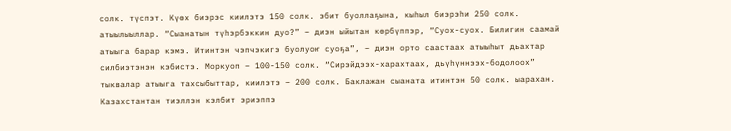солк. түспэт. Күөх биэрэс киилэтэ 150 солк. эбит буоллаҕына, кыһыл биэрэһи 250 солк. атыылыыллар. “Сыанатын түһэрбэккин дуо?” – диэн ыйытан көрбүппэр, “Суох-суох. Билигин саамай атыыга барар кэмэ. Итинтэн чэпчэкигэ буолуоҥ суоҕа”, – диэн орто саастаах атыыһыт дьахтар силбиэтэнэн кэбистэ. Моркуоп – 100-150 солк. “Сирэйдээх-харахтаах, дьүһүннээх-бодолоох” тыквалар атыыга тахсыбыттар, киилэтэ – 200 солк. Баклажан сыаната итинтэн 50 солк. ыарахан. Казахстантан тиэллэн кэлбит эриэппэ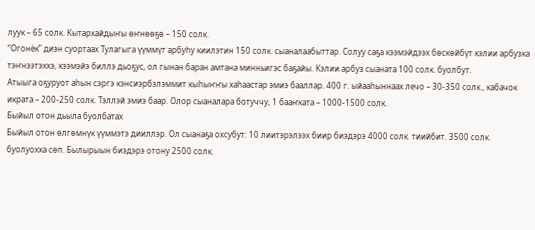луук – 65 солк. Кытархайдыҥы өҥнөөҕө – 150 солк.
“Огонёк” диэн суортаах Тулагыга үүммүт арбуһу киилэтин 150 солк. сыаналаабыттар. Солуу саҕа кээмэйдээх бөскөйбүт кэлии арбузка тэҥнээтэххэ, кээмэйэ биллэ дьоҕус, ол гынан баран амтана минньигэс баҕайы. Кэлии арбуз сыаната 100 солк. буолбут.
Атыыга оҕуруот аһын сэргэ кэнсиэрбэлэммит кыһыҥҥы хаһаастар эмиэ бааллар. 400 г. ыйааһыннаах лечо – 30-350 солк., кабачок икрата – 200-250 солк. Тэллэй эмиэ баар. Олор сыаналара ботуччу, 1 бааҥката – 1000-1500 солк.
Быйыл отон дьыла буолбатах
Быйыл отон өлгөмнүк үүммэтэ дииллэр. Ол сыанаҕа охсубут: 10 лиитэрэлээх биир биэдэрэ 4000 солк. тиийбит. 3500 солк. буолуохха сөп. Былырыын биэдэрэ отону 2500 солк.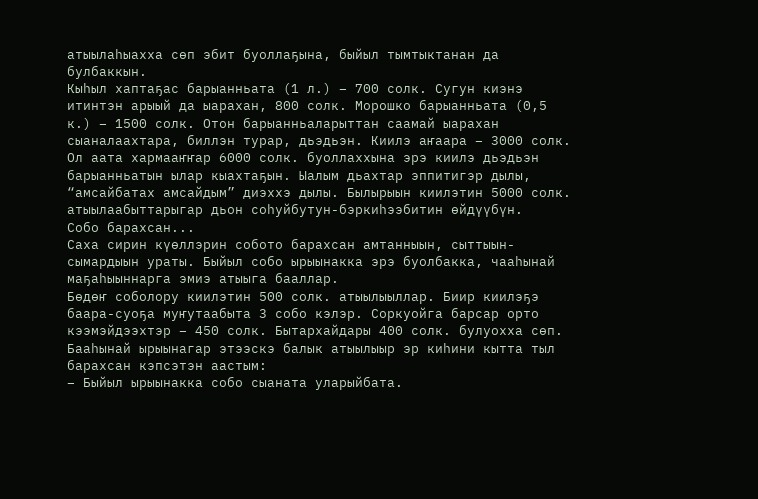атыылаһыахха сөп эбит буоллаҕына, быйыл тымтыктанан да булбаккын.
Кыһыл хаптаҕас барыанньата (1 л.) – 700 солк. Сугун киэнэ итинтэн арыый да ыарахан, 800 солк. Морошко барыанньата (0,5 к.) – 1500 солк. Отон барыанньаларыттан саамай ыарахан сыаналаахтара, биллэн турар, дьэдьэн. Киилэ аҥаара – 3000 солк. Ол аата хармааҥҥар 6000 солк. буоллаххына эрэ киилэ дьэдьэн барыанньатын ылар кыахтаҕын. Ыалым дьахтар эппитигэр дылы, “амсайбатах амсайдым” диэххэ дылы. Былырыын киилэтин 5000 солк. атыылаабыттарыгар дьон соһуйбутун-бэркиһээбитин өйдүүбүн.
Собо барахсан...
Саха сирин күөллэрин собото барахсан амтанныын, сыттыын-сымардыын ураты. Быйыл собо ырыынакка эрэ буолбакка, чааһынай маҕаһыыннарга эмиэ атыыга бааллар.
Бөдөҥ соболору киилэтин 500 солк. атыылыыллар. Биир киилэҕэ баара-суоҕа муҥутаабыта 3 собо кэлэр. Соркуойга барсар орто кээмэйдээхтэр – 450 солк. Бытархайдары 400 солк. булуохха сөп.
Бааһынай ырыынагар этээскэ балык атыылыыр эр киһини кытта тыл барахсан кэпсэтэн аастым:
– Быйыл ырыынакка собо сыаната уларыйбата.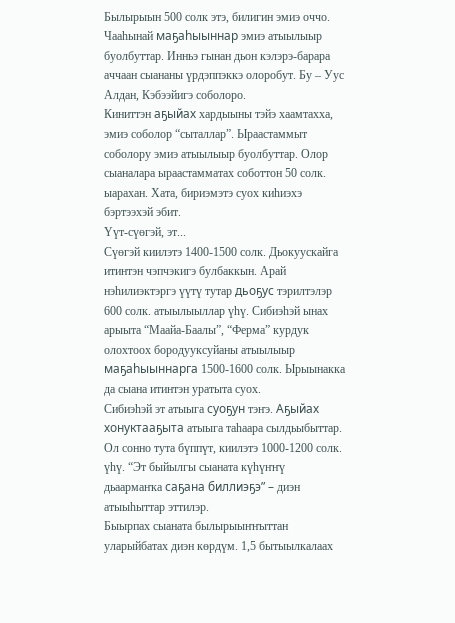Былырыын 500 солк этэ, билигин эмиэ оччо. Чааһынай маҕаһыыннар эмиэ атыылыыр буолбуттар. Инньэ гынан дьон кэлэрэ-барара аччаан сыананы үрдэппэккэ олоробут. Бу – Уус Алдан, Кэбээйигэ соболоро.
Киниттэн аҕыйах хардыыны тэйэ хаамтахха, эмиэ соболор “сыталлар”. Ыраастаммыт соболору эмиэ атыылыыр буолбуттар. Олор сыаналара ыраастамматах соботтон 50 солк. ыарахан. Хата, бириэмэтэ суох киһиэхэ бэртээхэй эбит.
Үүт-сүөгэй, эт...
Сүөгэй киилэтэ 1400-1500 солк. Дьокуускайга итинтэн чэпчэкигэ булбаккын. Арай нэһилиэктэргэ үүтү тутар дьоҕус тэрилтэлэр 600 солк. атыылыыллар үһү. Сибиэһэй ынах арыыта “Маайа-Баалы”, “Ферма” курдук олохтоох бородууксуйаны атыылыыр маҕаһыыннарга 1500-1600 солк. Ырыынакка да сыана итинтэн уратыта суох.
Сибиэһэй эт атыыга суоҕун тэҥэ. Аҕыйах хонуктааҕыта атыыга таһаара сылдьыбыттар. Ол сонно тута бүппүт, киилэтэ 1000-1200 солк. үһү. “Эт быйылгы сыаната күһүҥҥү дьаармаҥка саҕана биллиэҕэ” – диэн атыыһыттар эттилэр.
Быырпах сыаната былырыыҥҥыттан уларыйбатах диэн көрдүм. 1,5 бытыылкалаах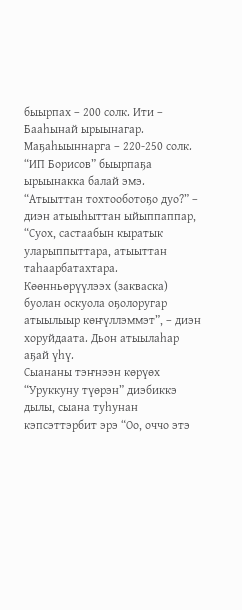быырпах – 200 солк. Ити – Бааһынай ырыынагар. Маҕаһыыннарга – 220-250 солк. “ИП Борисов” быырпаҕа ырыынакка балай эмэ. “Атыыттан тохтооботоҕо дуо?” – диэн атыыһыттан ыйыппаппар, “Суох, састаабын кыратык уларыппыттара, атыыттан таһаарбатахтара. Көөнньөрүүлээх (закваска) буолан оскуола оҕолоругар атыылыыр көҥүллэммэт”, – диэн хоруйдаата. Дьон атыылаһар аҕай үһү.
Сыананы тэҥнээн көрүөх
“Уруккуну түөрэн” диэбиккэ дылы, сыана туһунан кэпсэттэрбит эрэ “Оо, оччо этэ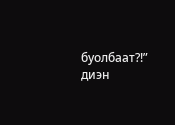буолбаат?!” диэн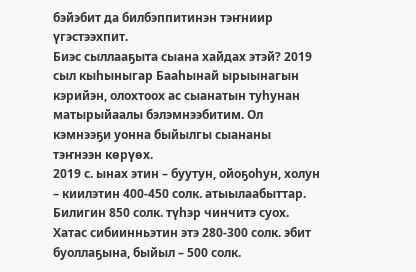бэйэбит да билбэппитинэн тэҥниир үгэстээхпит.
Биэс сыллааҕыта сыана хайдах этэй? 2019 сыл кыһыныгар Бааһынай ырыынагын кэрийэн, олохтоох ас сыанатын туһунан матырыйаалы бэлэмнээбитим. Ол кэмнээҕи уонна быйылгы сыананы тэҥнээн көрүөх.
2019 с. ынах этин – буутун, ойоҕоһун, холун – киилэтин 400-450 солк. атыылаабыттар. Билигин 850 солк. түһэр чинчитэ суох. Хатас сибиинньэтин этэ 280-300 солк. эбит буоллаҕына, быйыл – 500 солк.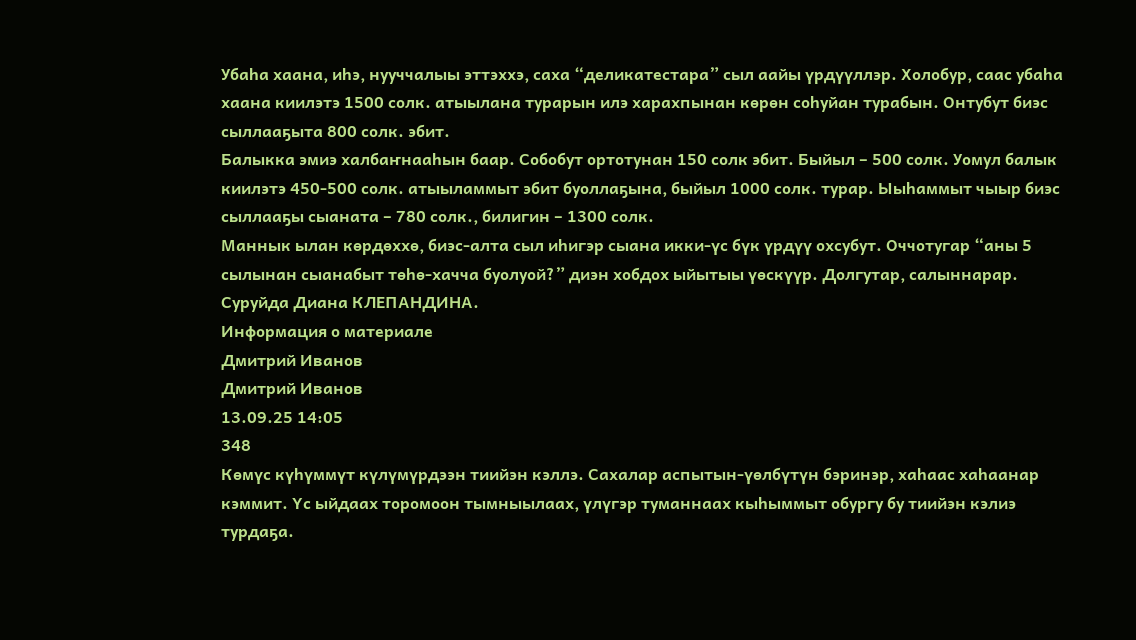Убаһа хаана, иһэ, нууччалыы эттэххэ, саха “деликатестара” сыл аайы үрдүүллэр. Холобур, саас убаһа хаана киилэтэ 1500 солк. атыылана турарын илэ харахпынан көрөн соһуйан турабын. Онтубут биэс сыллааҕыта 800 солк. эбит.
Балыкка эмиэ халбаҥнааһын баар. Собобут ортотунан 150 солк эбит. Быйыл – 500 солк. Уомул балык киилэтэ 450-500 солк. атыыламмыт эбит буоллаҕына, быйыл 1000 солк. турар. Ыыһаммыт чыыр биэс сыллааҕы сыаната – 780 солк., билигин – 1300 солк.
Маннык ылан көрдөххө, биэс-алта сыл иһигэр сыана икки-үс бүк үрдүү охсубут. Оччотугар “аны 5 сылынан сыанабыт төһө-хачча буолуой?” диэн хобдох ыйытыы үөскүүр. Долгутар, салыннарар.
Суруйда Диана КЛЕПАНДИНА.
Информация о материале
Дмитрий Иванов
Дмитрий Иванов
13.09.25 14:05
348
Көмүс күһүммүт күлүмүрдээн тиийэн кэллэ. Сахалар аспытын-үөлбүтүн бэринэр, хаһаас хаһаанар кэммит. Үс ыйдаах торомоон тымныылаах, үлүгэр туманнаах кыһыммыт обургу бу тиийэн кэлиэ турдаҕа.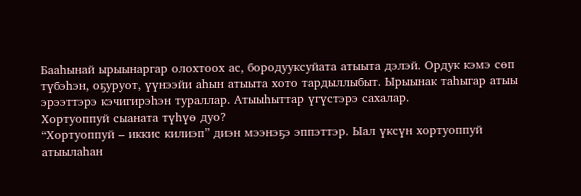Бааһынай ырыынаргар олохтоох ас, бородууксуйата атыыта дэлэй. Ордук кэмэ сөп түбэһэн, оҕуруот, үүнээйи аһын атыыта хото тардыллыбыт. Ырыынак таһыгар атыы эрээттэрэ кэчигирэһэн тураллар. Атыыһыттар үгүстэрэ сахалар.
Хортуоппуй сыаната түһүө дуо?
“Хортуоппуй – иккис килиэп” диэн мээнэҕэ эппэттэр. Ыал үксүн хортуоппуй атыылаһан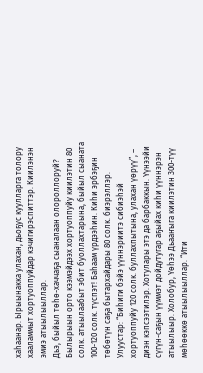хаһаанар. Ырыынакка улахан, дьоҕус куулларга толору хааламмыт хортуоппуйдар кэчигирэспиттэр. Киилэнэн эмиэ атыылыыллар.
Дьэ, быйыл төһө-хаччаҕа сыаналаан олороллоруй? Былырыын орто кээмэйдээх хортуоппуйу киилэтин 80 солк. атыылаабыт эбит буоллахтарына, быйыл сыаната 100-120 солк. түспэт! Баһаам үрдээһин. Киһи эрбэҕин төбөтүн саҕа бытархайдары 80 солк. биэрэллэр. Улуустар: “Биһиги бэйэ үүннэриитэ сибиэһэй хортуоппуйу 120 солк. буллахпытына, улахан үөрүү”, – диэн кэпсээтилэр. Хотулары этэ да барбаккын. Үүнээйи сүгүн-саҕын үүммэт дойдутугар аҕыйах киһи үүннэрэн атыылыыр. Холобур, Үөһээ Дьааҥыга киилэтин 300-түү мөһөөккө атыылыыллар. “Ити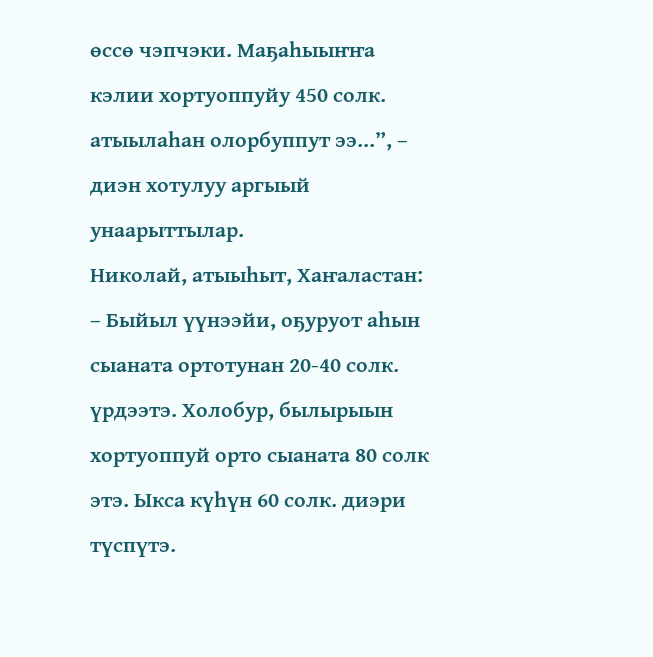өссө чэпчэки. Маҕаһыыҥҥа кэлии хортуоппуйу 450 солк. атыылаһан олорбуппут ээ...”, – диэн хотулуу аргыый унаарыттылар.
Николай, атыыһыт, Хаҥаластан:
– Быйыл үүнээйи, оҕуруот аһын сыаната ортотунан 20-40 солк. үрдээтэ. Холобур, былырыын хортуоппуй орто сыаната 80 солк этэ. Ыкса күһүн 60 солк. диэри түспүтэ.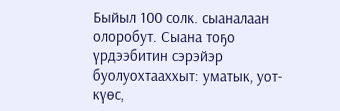Быйыл 100 солк. сыаналаан олоробут. Сыана тоҕо үрдээбитин сэрэйэр буолуохтааххыт: уматык, уот-күөс,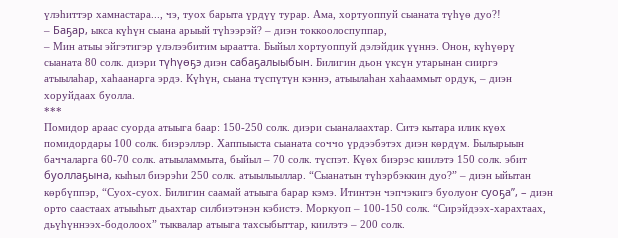үлэһиттэр хамнастара..., чэ, туох барыта үрдүү турар. Ама, хортуоппуй сыаната түһүө дуо?!
– Баҕар, ыкса күһүн сыана арыый түһээрэй? – диэн токкоолоспуппар,
– Мин атыы эйгэтигэр үлэлээбитим ыраатта. Быйыл хортуоппуй дэлэйдик үүннэ. Онон, күһүөрү сыаната 80 солк. диэри түһүөҕэ диэн сабаҕалыыбын. Билигин дьон үксүн утарынан сииргэ атыылаһар, хаһаанарга эрдэ. Күһүн, сыана түспүтүн кэннэ, атыылаһан хаһааммыт ордук, – диэн хоруйдаах буолла.
***
Помидор араас суорда атыыга баар: 150-250 солк. диэри сыаналаахтар. Ситэ кытара илик күөх помидордары 100 солк. биэрэллэр. Хаппыыста сыаната соччо үрдээбэтэх диэн көрдүм. Былырыын баччаларга 60-70 солк. атыыламмыта, быйыл – 70 солк. түспэт. Күөх биэрэс киилэтэ 150 солк. эбит буоллаҕына, кыһыл биэрэһи 250 солк. атыылыыллар. “Сыанатын түһэрбэккин дуо?” – диэн ыйытан көрбүппэр, “Суох-суох. Билигин саамай атыыга барар кэмэ. Итинтэн чэпчэкигэ буолуоҥ суоҕа”, – диэн орто саастаах атыыһыт дьахтар силбиэтэнэн кэбистэ. Моркуоп – 100-150 солк. “Сирэйдээх-харахтаах, дьүһүннээх-бодолоох” тыквалар атыыга тахсыбыттар, киилэтэ – 200 солк.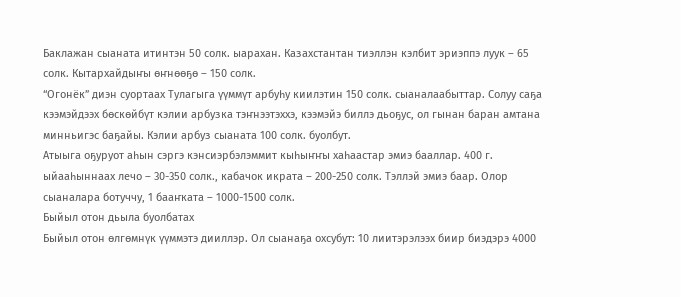Баклажан сыаната итинтэн 50 солк. ыарахан. Казахстантан тиэллэн кэлбит эриэппэ луук – 65 солк. Кытархайдыҥы өҥнөөҕө – 150 солк.
“Огонёк” диэн суортаах Тулагыга үүммүт арбуһу киилэтин 150 солк. сыаналаабыттар. Солуу саҕа кээмэйдээх бөскөйбүт кэлии арбузка тэҥнээтэххэ, кээмэйэ биллэ дьоҕус, ол гынан баран амтана минньигэс баҕайы. Кэлии арбуз сыаната 100 солк. буолбут.
Атыыга оҕуруот аһын сэргэ кэнсиэрбэлэммит кыһыҥҥы хаһаастар эмиэ бааллар. 400 г. ыйааһыннаах лечо – 30-350 солк., кабачок икрата – 200-250 солк. Тэллэй эмиэ баар. Олор сыаналара ботуччу, 1 бааҥката – 1000-1500 солк.
Быйыл отон дьыла буолбатах
Быйыл отон өлгөмнүк үүммэтэ дииллэр. Ол сыанаҕа охсубут: 10 лиитэрэлээх биир биэдэрэ 4000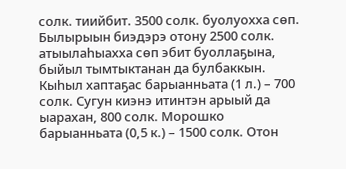солк. тиийбит. 3500 солк. буолуохха сөп. Былырыын биэдэрэ отону 2500 солк. атыылаһыахха сөп эбит буоллаҕына, быйыл тымтыктанан да булбаккын.
Кыһыл хаптаҕас барыанньата (1 л.) – 700 солк. Сугун киэнэ итинтэн арыый да ыарахан, 800 солк. Морошко барыанньата (0,5 к.) – 1500 солк. Отон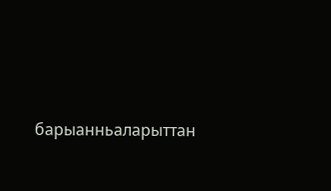барыанньаларыттан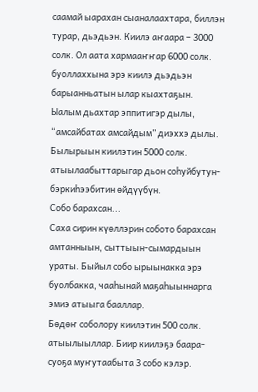саамай ыарахан сыаналаахтара, биллэн турар, дьэдьэн. Киилэ аҥаара – 3000 солк. Ол аата хармааҥҥар 6000 солк. буоллаххына эрэ киилэ дьэдьэн барыанньатын ылар кыахтаҕын. Ыалым дьахтар эппитигэр дылы, “амсайбатах амсайдым” диэххэ дылы. Былырыын киилэтин 5000 солк. атыылаабыттарыгар дьон соһуйбутун-бэркиһээбитин өйдүүбүн.
Собо барахсан...
Саха сирин күөллэрин собото барахсан амтанныын, сыттыын-сымардыын ураты. Быйыл собо ырыынакка эрэ буолбакка, чааһынай маҕаһыыннарга эмиэ атыыга бааллар.
Бөдөҥ соболору киилэтин 500 солк. атыылыыллар. Биир киилэҕэ баара-суоҕа муҥутаабыта 3 собо кэлэр.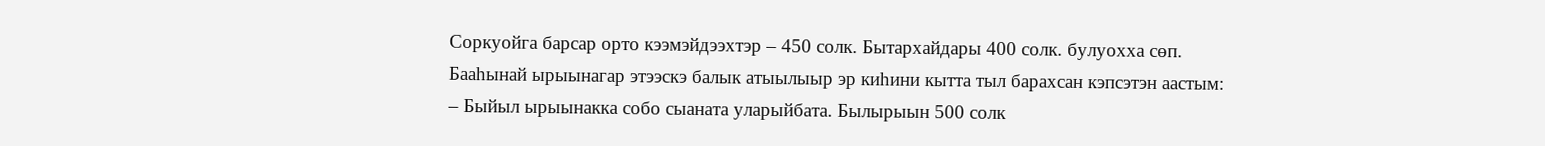Соркуойга барсар орто кээмэйдээхтэр – 450 солк. Бытархайдары 400 солк. булуохха сөп.
Бааһынай ырыынагар этээскэ балык атыылыыр эр киһини кытта тыл барахсан кэпсэтэн аастым:
– Быйыл ырыынакка собо сыаната уларыйбата. Былырыын 500 солк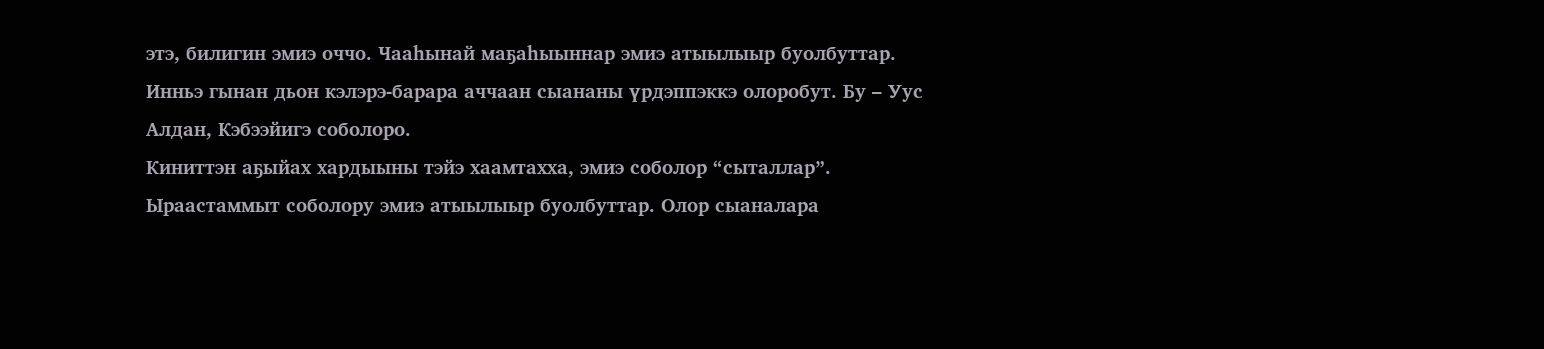этэ, билигин эмиэ оччо. Чааһынай маҕаһыыннар эмиэ атыылыыр буолбуттар. Инньэ гынан дьон кэлэрэ-барара аччаан сыананы үрдэппэккэ олоробут. Бу – Уус Алдан, Кэбээйигэ соболоро.
Киниттэн аҕыйах хардыыны тэйэ хаамтахха, эмиэ соболор “сыталлар”. Ыраастаммыт соболору эмиэ атыылыыр буолбуттар. Олор сыаналара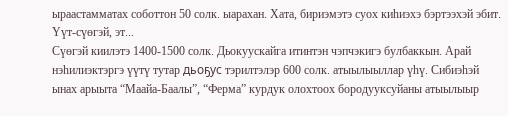ыраастамматах соботтон 50 солк. ыарахан. Хата, бириэмэтэ суох киһиэхэ бэртээхэй эбит.
Үүт-сүөгэй, эт...
Сүөгэй киилэтэ 1400-1500 солк. Дьокуускайга итинтэн чэпчэкигэ булбаккын. Арай нэһилиэктэргэ үүтү тутар дьоҕус тэрилтэлэр 600 солк. атыылыыллар үһү. Сибиэһэй ынах арыыта “Маайа-Баалы”, “Ферма” курдук олохтоох бородууксуйаны атыылыыр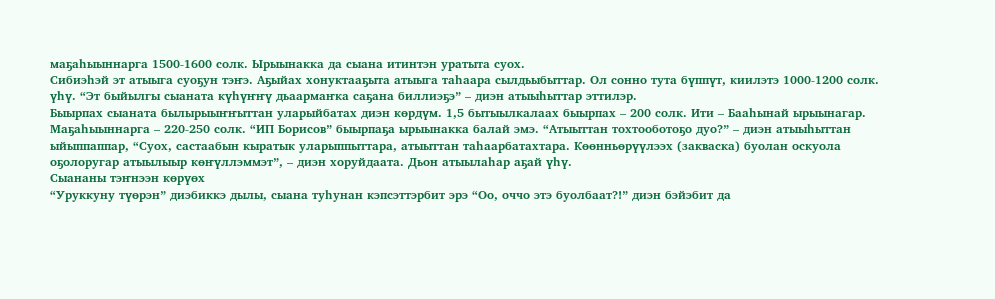маҕаһыыннарга 1500-1600 солк. Ырыынакка да сыана итинтэн уратыта суох.
Сибиэһэй эт атыыга суоҕун тэҥэ. Аҕыйах хонуктааҕыта атыыга таһаара сылдьыбыттар. Ол сонно тута бүппүт, киилэтэ 1000-1200 солк. үһү. “Эт быйылгы сыаната күһүҥҥү дьаармаҥка саҕана биллиэҕэ” – диэн атыыһыттар эттилэр.
Быырпах сыаната былырыыҥҥыттан уларыйбатах диэн көрдүм. 1,5 бытыылкалаах быырпах – 200 солк. Ити – Бааһынай ырыынагар. Маҕаһыыннарга – 220-250 солк. “ИП Борисов” быырпаҕа ырыынакка балай эмэ. “Атыыттан тохтооботоҕо дуо?” – диэн атыыһыттан ыйыппаппар, “Суох, састаабын кыратык уларыппыттара, атыыттан таһаарбатахтара. Көөнньөрүүлээх (закваска) буолан оскуола оҕолоругар атыылыыр көҥүллэммэт”, – диэн хоруйдаата. Дьон атыылаһар аҕай үһү.
Сыананы тэҥнээн көрүөх
“Уруккуну түөрэн” диэбиккэ дылы, сыана туһунан кэпсэттэрбит эрэ “Оо, оччо этэ буолбаат?!” диэн бэйэбит да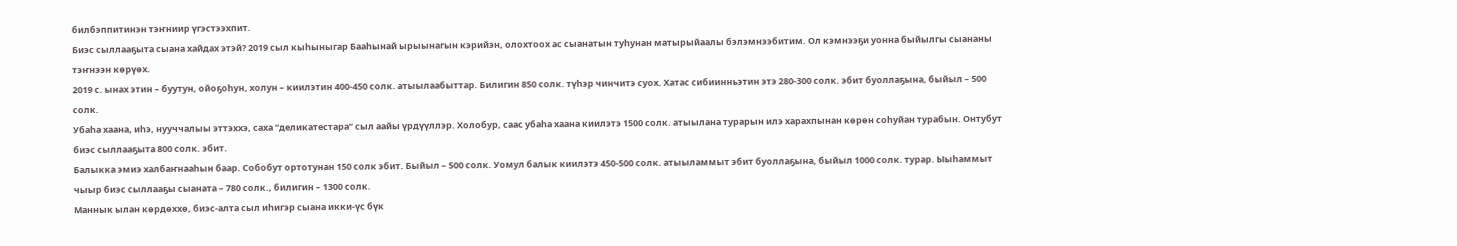билбэппитинэн тэҥниир үгэстээхпит.
Биэс сыллааҕыта сыана хайдах этэй? 2019 сыл кыһыныгар Бааһынай ырыынагын кэрийэн, олохтоох ас сыанатын туһунан матырыйаалы бэлэмнээбитим. Ол кэмнээҕи уонна быйылгы сыананы тэҥнээн көрүөх.
2019 с. ынах этин – буутун, ойоҕоһун, холун – киилэтин 400-450 солк. атыылаабыттар. Билигин 850 солк. түһэр чинчитэ суох. Хатас сибиинньэтин этэ 280-300 солк. эбит буоллаҕына, быйыл – 500 солк.
Убаһа хаана, иһэ, нууччалыы эттэххэ, саха “деликатестара” сыл аайы үрдүүллэр. Холобур, саас убаһа хаана киилэтэ 1500 солк. атыылана турарын илэ харахпынан көрөн соһуйан турабын. Онтубут биэс сыллааҕыта 800 солк. эбит.
Балыкка эмиэ халбаҥнааһын баар. Собобут ортотунан 150 солк эбит. Быйыл – 500 солк. Уомул балык киилэтэ 450-500 солк. атыыламмыт эбит буоллаҕына, быйыл 1000 солк. турар. Ыыһаммыт чыыр биэс сыллааҕы сыаната – 780 солк., билигин – 1300 солк.
Маннык ылан көрдөххө, биэс-алта сыл иһигэр сыана икки-үс бүк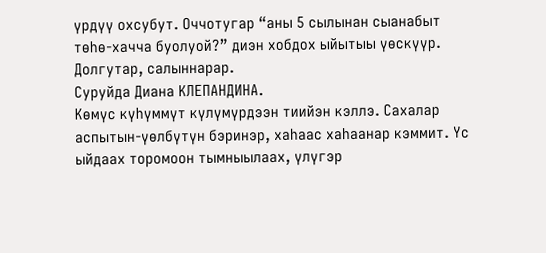үрдүү охсубут. Оччотугар “аны 5 сылынан сыанабыт төһө-хачча буолуой?” диэн хобдох ыйытыы үөскүүр. Долгутар, салыннарар.
Суруйда Диана КЛЕПАНДИНА.
Көмүс күһүммүт күлүмүрдээн тиийэн кэллэ. Сахалар аспытын-үөлбүтүн бэринэр, хаһаас хаһаанар кэммит. Үс ыйдаах торомоон тымныылаах, үлүгэр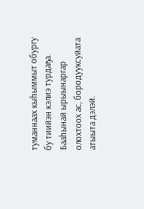туманнаах кыһыммыт обургу бу тиийэн кэлиэ турдаҕа.
Бааһынай ырыынаргар олохтоох ас, бородууксуйата атыыта дэлэй.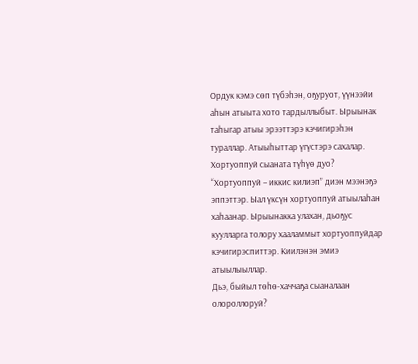Ордук кэмэ сөп түбэһэн, оҕуруот, үүнээйи аһын атыыта хото тардыллыбыт. Ырыынак таһыгар атыы эрээттэрэ кэчигирэһэн тураллар. Атыыһыттар үгүстэрэ сахалар.
Хортуоппуй сыаната түһүө дуо?
“Хортуоппуй – иккис килиэп” диэн мээнэҕэ эппэттэр. Ыал үксүн хортуоппуй атыылаһан хаһаанар. Ырыынакка улахан, дьоҕус куулларга толору хааламмыт хортуоппуйдар кэчигирэспиттэр. Киилэнэн эмиэ атыылыыллар.
Дьэ, быйыл төһө-хаччаҕа сыаналаан олороллоруй?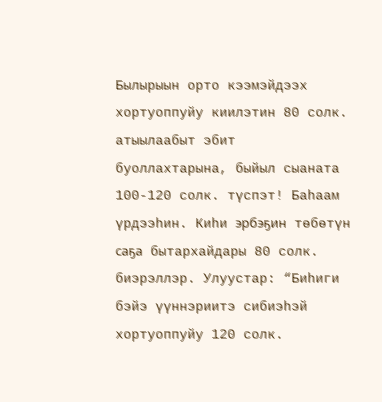Былырыын орто кээмэйдээх хортуоппуйу киилэтин 80 солк. атыылаабыт эбит буоллахтарына, быйыл сыаната 100-120 солк. түспэт! Баһаам үрдээһин. Киһи эрбэҕин төбөтүн саҕа бытархайдары 80 солк. биэрэллэр. Улуустар: “Биһиги бэйэ үүннэриитэ сибиэһэй хортуоппуйу 120 солк.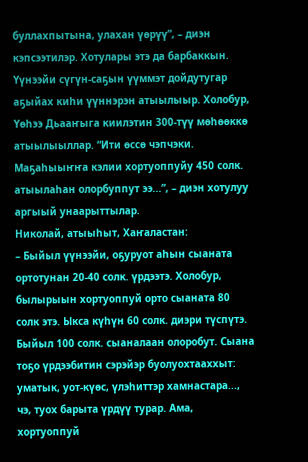буллахпытына, улахан үөрүү”, – диэн кэпсээтилэр. Хотулары этэ да барбаккын. Үүнээйи сүгүн-саҕын үүммэт дойдутугар аҕыйах киһи үүннэрэн атыылыыр. Холобур, Үөһээ Дьааҥыга киилэтин 300-түү мөһөөккө атыылыыллар. “Ити өссө чэпчэки. Маҕаһыыҥҥа кэлии хортуоппуйу 450 солк. атыылаһан олорбуппут ээ...”, – диэн хотулуу аргыый унаарыттылар.
Николай, атыыһыт, Хаҥаластан:
– Быйыл үүнээйи, оҕуруот аһын сыаната ортотунан 20-40 солк. үрдээтэ. Холобур, былырыын хортуоппуй орто сыаната 80 солк этэ. Ыкса күһүн 60 солк. диэри түспүтэ. Быйыл 100 солк. сыаналаан олоробут. Сыана тоҕо үрдээбитин сэрэйэр буолуохтааххыт: уматык, уот-күөс, үлэһиттэр хамнастара..., чэ, туох барыта үрдүү турар. Ама, хортуоппуй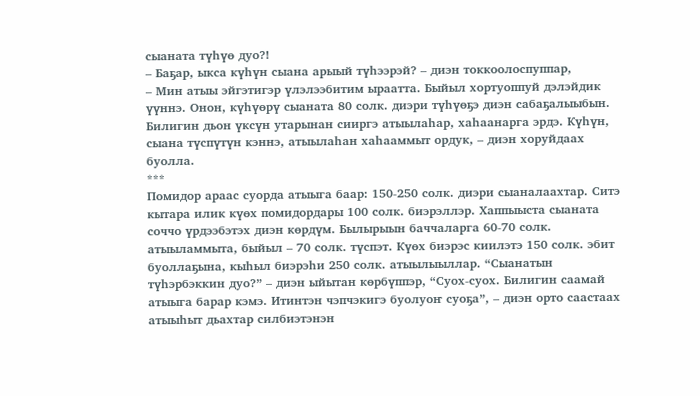сыаната түһүө дуо?!
– Баҕар, ыкса күһүн сыана арыый түһээрэй? – диэн токкоолоспуппар,
– Мин атыы эйгэтигэр үлэлээбитим ыраатта. Быйыл хортуоппуй дэлэйдик үүннэ. Онон, күһүөрү сыаната 80 солк. диэри түһүөҕэ диэн сабаҕалыыбын. Билигин дьон үксүн утарынан сииргэ атыылаһар, хаһаанарга эрдэ. Күһүн, сыана түспүтүн кэннэ, атыылаһан хаһааммыт ордук, – диэн хоруйдаах буолла.
***
Помидор араас суорда атыыга баар: 150-250 солк. диэри сыаналаахтар. Ситэ кытара илик күөх помидордары 100 солк. биэрэллэр. Хаппыыста сыаната соччо үрдээбэтэх диэн көрдүм. Былырыын баччаларга 60-70 солк. атыыламмыта, быйыл – 70 солк. түспэт. Күөх биэрэс киилэтэ 150 солк. эбит буоллаҕына, кыһыл биэрэһи 250 солк. атыылыыллар. “Сыанатын түһэрбэккин дуо?” – диэн ыйытан көрбүппэр, “Суох-суох. Билигин саамай атыыга барар кэмэ. Итинтэн чэпчэкигэ буолуоҥ суоҕа”, – диэн орто саастаах атыыһыт дьахтар силбиэтэнэн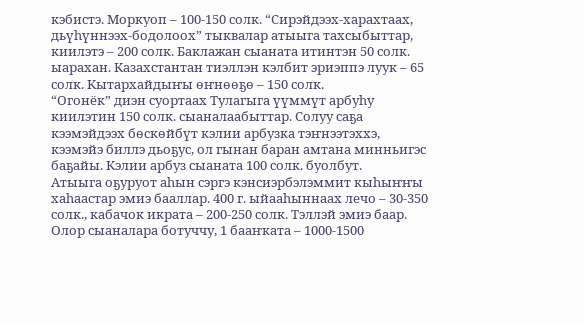кэбистэ. Моркуоп – 100-150 солк. “Сирэйдээх-харахтаах, дьүһүннээх-бодолоох” тыквалар атыыга тахсыбыттар, киилэтэ – 200 солк. Баклажан сыаната итинтэн 50 солк. ыарахан. Казахстантан тиэллэн кэлбит эриэппэ луук – 65 солк. Кытархайдыҥы өҥнөөҕө – 150 солк.
“Огонёк” диэн суортаах Тулагыга үүммүт арбуһу киилэтин 150 солк. сыаналаабыттар. Солуу саҕа кээмэйдээх бөскөйбүт кэлии арбузка тэҥнээтэххэ, кээмэйэ биллэ дьоҕус, ол гынан баран амтана минньигэс баҕайы. Кэлии арбуз сыаната 100 солк. буолбут.
Атыыга оҕуруот аһын сэргэ кэнсиэрбэлэммит кыһыҥҥы хаһаастар эмиэ бааллар. 400 г. ыйааһыннаах лечо – 30-350 солк., кабачок икрата – 200-250 солк. Тэллэй эмиэ баар. Олор сыаналара ботуччу, 1 бааҥката – 1000-1500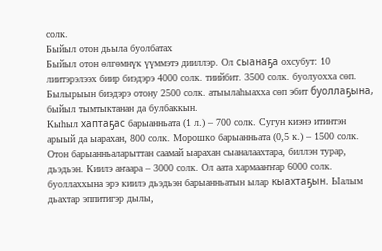солк.
Быйыл отон дьыла буолбатах
Быйыл отон өлгөмнүк үүммэтэ дииллэр. Ол сыанаҕа охсубут: 10 лиитэрэлээх биир биэдэрэ 4000 солк. тиийбит. 3500 солк. буолуохха сөп. Былырыын биэдэрэ отону 2500 солк. атыылаһыахха сөп эбит буоллаҕына, быйыл тымтыктанан да булбаккын.
Кыһыл хаптаҕас барыанньата (1 л.) – 700 солк. Сугун киэнэ итинтэн арыый да ыарахан, 800 солк. Морошко барыанньата (0,5 к.) – 1500 солк. Отон барыанньаларыттан саамай ыарахан сыаналаахтара, биллэн турар, дьэдьэн. Киилэ аҥаара – 3000 солк. Ол аата хармааҥҥар 6000 солк. буоллаххына эрэ киилэ дьэдьэн барыанньатын ылар кыахтаҕын. Ыалым дьахтар эппитигэр дылы,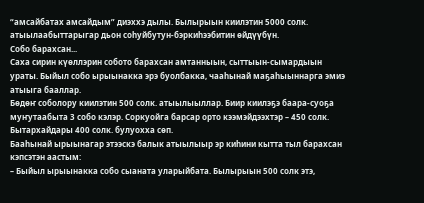“амсайбатах амсайдым” диэххэ дылы. Былырыын киилэтин 5000 солк. атыылаабыттарыгар дьон соһуйбутун-бэркиһээбитин өйдүүбүн.
Собо барахсан...
Саха сирин күөллэрин собото барахсан амтанныын, сыттыын-сымардыын ураты. Быйыл собо ырыынакка эрэ буолбакка, чааһынай маҕаһыыннарга эмиэ атыыга бааллар.
Бөдөҥ соболору киилэтин 500 солк. атыылыыллар. Биир киилэҕэ баара-суоҕа муҥутаабыта 3 собо кэлэр. Соркуойга барсар орто кээмэйдээхтэр – 450 солк. Бытархайдары 400 солк. булуохха сөп.
Бааһынай ырыынагар этээскэ балык атыылыыр эр киһини кытта тыл барахсан кэпсэтэн аастым:
– Быйыл ырыынакка собо сыаната уларыйбата. Былырыын 500 солк этэ,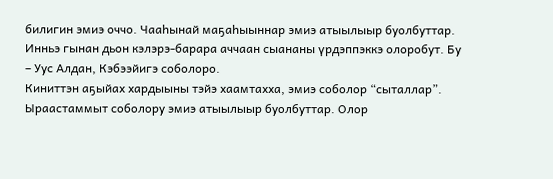билигин эмиэ оччо. Чааһынай маҕаһыыннар эмиэ атыылыыр буолбуттар. Инньэ гынан дьон кэлэрэ-барара аччаан сыананы үрдэппэккэ олоробут. Бу – Уус Алдан, Кэбээйигэ соболоро.
Киниттэн аҕыйах хардыыны тэйэ хаамтахха, эмиэ соболор “сыталлар”. Ыраастаммыт соболору эмиэ атыылыыр буолбуттар. Олор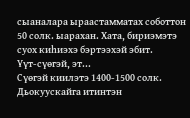сыаналара ыраастамматах соботтон 50 солк. ыарахан. Хата, бириэмэтэ суох киһиэхэ бэртээхэй эбит.
Үүт-сүөгэй, эт...
Сүөгэй киилэтэ 1400-1500 солк. Дьокуускайга итинтэн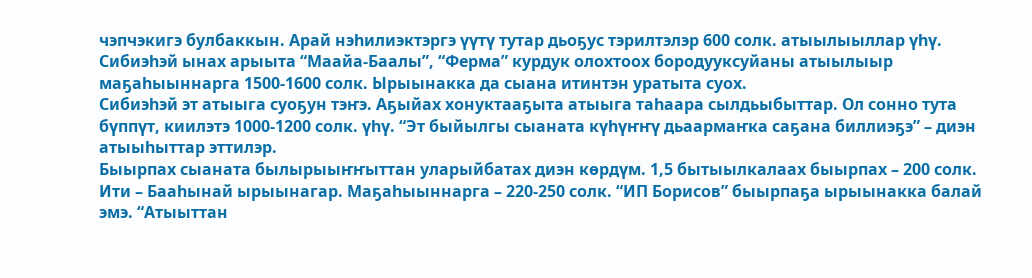чэпчэкигэ булбаккын. Арай нэһилиэктэргэ үүтү тутар дьоҕус тэрилтэлэр 600 солк. атыылыыллар үһү. Сибиэһэй ынах арыыта “Маайа-Баалы”, “Ферма” курдук олохтоох бородууксуйаны атыылыыр маҕаһыыннарга 1500-1600 солк. Ырыынакка да сыана итинтэн уратыта суох.
Сибиэһэй эт атыыга суоҕун тэҥэ. Аҕыйах хонуктааҕыта атыыга таһаара сылдьыбыттар. Ол сонно тута бүппүт, киилэтэ 1000-1200 солк. үһү. “Эт быйылгы сыаната күһүҥҥү дьаармаҥка саҕана биллиэҕэ” – диэн атыыһыттар эттилэр.
Быырпах сыаната былырыыҥҥыттан уларыйбатах диэн көрдүм. 1,5 бытыылкалаах быырпах – 200 солк. Ити – Бааһынай ырыынагар. Маҕаһыыннарга – 220-250 солк. “ИП Борисов” быырпаҕа ырыынакка балай эмэ. “Атыыттан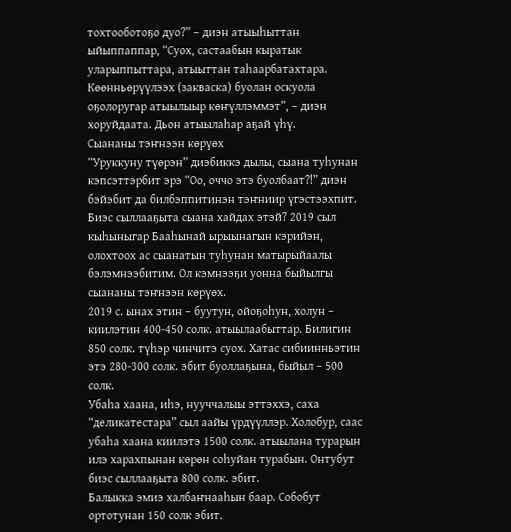тохтооботоҕо дуо?” – диэн атыыһыттан ыйыппаппар, “Суох, састаабын кыратык уларыппыттара, атыыттан таһаарбатахтара. Көөнньөрүүлээх (закваска) буолан оскуола оҕолоругар атыылыыр көҥүллэммэт”, – диэн хоруйдаата. Дьон атыылаһар аҕай үһү.
Сыананы тэҥнээн көрүөх
“Уруккуну түөрэн” диэбиккэ дылы, сыана туһунан кэпсэттэрбит эрэ “Оо, оччо этэ буолбаат?!” диэн бэйэбит да билбэппитинэн тэҥниир үгэстээхпит.
Биэс сыллааҕыта сыана хайдах этэй? 2019 сыл кыһыныгар Бааһынай ырыынагын кэрийэн, олохтоох ас сыанатын туһунан матырыйаалы бэлэмнээбитим. Ол кэмнээҕи уонна быйылгы сыананы тэҥнээн көрүөх.
2019 с. ынах этин – буутун, ойоҕоһун, холун – киилэтин 400-450 солк. атыылаабыттар. Билигин 850 солк. түһэр чинчитэ суох. Хатас сибиинньэтин этэ 280-300 солк. эбит буоллаҕына, быйыл – 500 солк.
Убаһа хаана, иһэ, нууччалыы эттэххэ, саха “деликатестара” сыл аайы үрдүүллэр. Холобур, саас убаһа хаана киилэтэ 1500 солк. атыылана турарын илэ харахпынан көрөн соһуйан турабын. Онтубут биэс сыллааҕыта 800 солк. эбит.
Балыкка эмиэ халбаҥнааһын баар. Собобут ортотунан 150 солк эбит.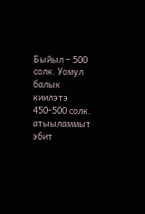Быйыл – 500 солк. Уомул балык киилэтэ 450-500 солк. атыыламмыт эбит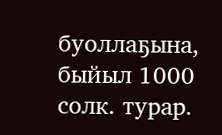буоллаҕына, быйыл 1000 солк. турар.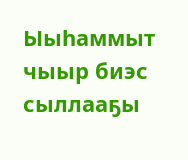Ыыһаммыт чыыр биэс сыллааҕы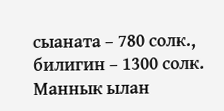сыаната – 780 солк., билигин – 1300 солк.
Маннык ылан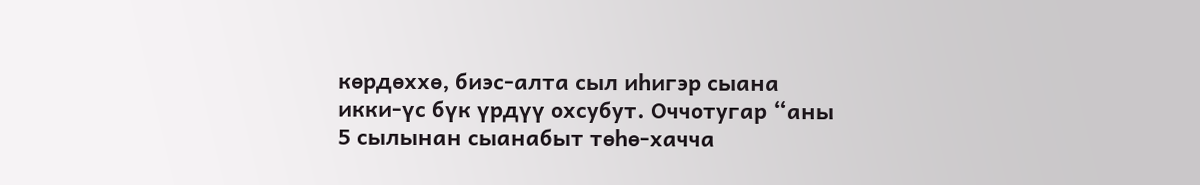көрдөххө, биэс-алта сыл иһигэр сыана икки-үс бүк үрдүү охсубут. Оччотугар “аны 5 сылынан сыанабыт төһө-хачча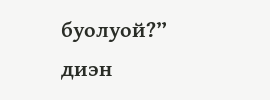буолуой?” диэн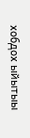хобдох ыйытыы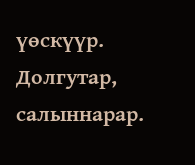үөскүүр. Долгутар, салыннарар.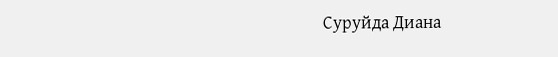Суруйда Диана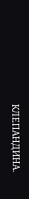КЛЕПАНДИНА.